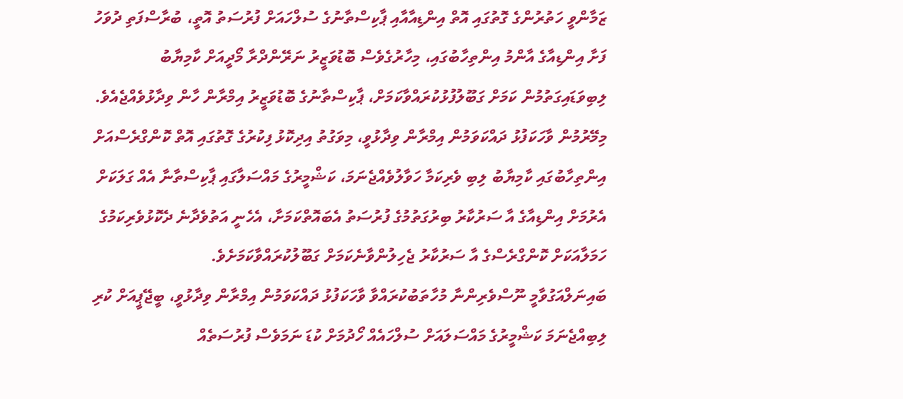ޒަމާންވީ ހަތުރުންގެ ގޮތުގައި އޮތް އިންޑިއާއާއި ޕާކިސްތާނުގެ ސުލްހައަށް ފުރުސަތު އޮތީ، ބުރާސްފަތި ދުވަހު ފަށާ އިންޑިއާގެ އާންމު އިންތިހާބުގައި، މިހާރުގެވެސް ބޮޑުވަޒީރު ނަރޭންދްރާ މޯދީއަށް ކާމިޔާބު ލިބިވަޑައިގަތުމުން ކަމަށް ގަބޫލުފުޅުކުރައްވާކަމަށް، ޕާކިސްތާނުގެ ބޮޑުވަޒީރު އިމްރާން ހާން ވިދާޅުވެއްޖެއެވެ.
މިމޭރުމުން ވާހަކަފުޅު ދައްކަވަމުން އިމްރާން ވިދާޅުވީ، މިވަގުތު އިދިކޮޅު ފިކުރުގެ ގޮތުގައި އޮތް ކޮންގްރެސްއަށް އިންތިހާބުގައި ކާމިޔާބު ލިބި ވެރިކަމާ ހަވާލުވެއްޖެނަމަ، ކަޝްމީރުގެ މައްސަލާގައި ޕާކިސްތާނާ އެއް ގަލަކަށް އެރުމަށް އިންޑިއާގެ އާ ސަރުކާރު ބިރުގަތުމުގެ ފުރުސަތު އެބައޮތްކަމަށާ، އެހެނީ އަތުވެދާނެ ދެކޮޅުވެރިކަމުގެ ހަމަލާއަކަށް ކޮންގްރެސްގެ އާ ސަރުކާރު ޖެހިލުންވާނެކަމަށް ގަބޫލުކުރައްވާކަމަށެވެ.
ބައިނަލްއަގުވާމީ ނޫސްވެރިންނާ މުހާތަބުކުރައްވާ ވާހަކަފުޅު ދައްކަވަމުން އިމްރާން ވިދާޅުވީ، ބީޖޭޕީއަށް ކުރި ލިބިއްޖެނަމަ ކަޝްމީރުގެ މައްސަލައަށް ސުލްހައެއް ހޯދުމަށް ކުޑަ ނަމަވެސް ފުރުސަތެއް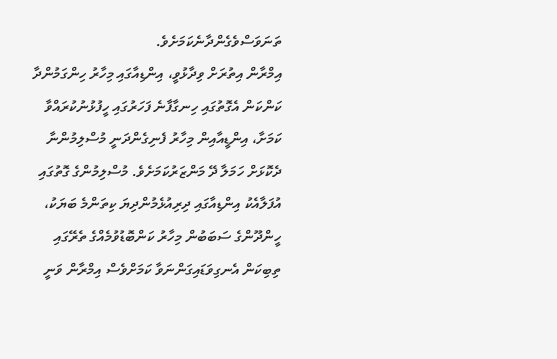ތަނަވަސްވެގެންދާނެކަމަށެވެ.
އިމްރާން އިތުރަށް ވިދާޅުވީ، އިންޑިއާގައި މިހާރު ހިންގަމުންދާ ކަންކަން އެގޮތުގައި ހިނގާފާނެ ފަހަރުގައި ހީފުޅުނުކުރައްވާ ކަމަށާ، އިންޑީއާއިން މިހާރު ފެނިގެންދަނީ މުސްލިމުންނާ ދެކޮޅަށް ހަމަލާ ދޭ މަންޒަރުކަމަށެވެ. މުސްލިމުންގެ ގޮތުގައި އުފަލާއެކު އިންޑިއާގައި ދިރިއުޅެމުންދިޔަ ކިތަންމެ ބަޔަކު، ހީންދޫންގެ ސަބަބުން މިހާރު ކަންބޮޑުވުމެއްގެ ތެރޭގައި ތިބިކަން އެނގިވަޑައިގަންނަވާ ކަމަށްވެސް އިމްރާން ވަނީ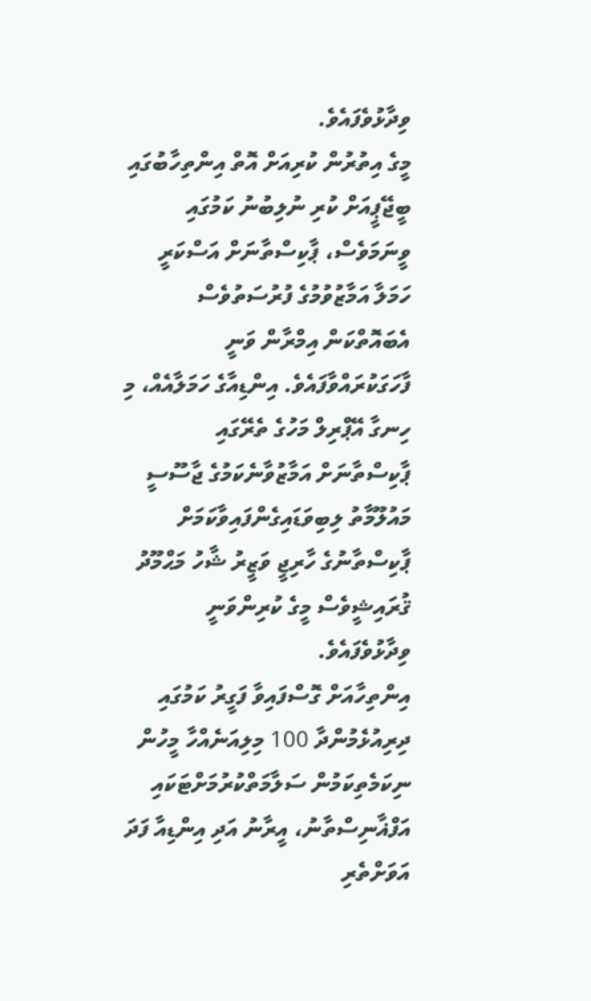ވިދާޅުވެފައެވެ.
މީގެ އިތުރުން ކުރިއަށް އޮތް އިންތިހާބުގައި ބީޖޭޕީއަށް ކުރި ނުލިބުނު ކަމުގައި ވީނަމަވެސް، ޕާކިސްތާނަށް އަސްކަރީ ހަމަލާ އަމާޒުވުމުގެ ފުރުސަތުވެސް އެބައޮތްކަން އިމްރާން ވަނީ ފާހަގަކުރައްވާފައެވެ. އިންޑިއާގެ ހަމަލާއެއް، މި ހިނގާ އޭޕްރިލް މަހުގެ ތެރޭގައި ޕާކިސްތާނަށް އަމާޒުވާނެކަމުގެ ޖާސޫސީ މައުލޫމާތު ލިބިވަޑައިގެންފައިވާކަމަށް ޕާކިސްތާނުގެ ހާރިޖީ ވަޒީރު ޝާހު މަޙްމޫދު ޤުރައިޝީވެސް މީގެ ކުރިންވަނީ ވިދާޅުވެފައެވެ.
އިންތިހާއަށް ގޮސްފައިވާ ފަގީރު ކަމުގައި ދިރިއުޅެމުންދާ 100 މިލިއަނެއްހާ މީހުން ނިކަމެތިކަމުން ސަލާމަތްކުރުމަށްޓަކައި އަފްޣާނިސްތާނު، އީރާނު އަދި އިންޑިއާ ފަދަ އަވަށްތެރި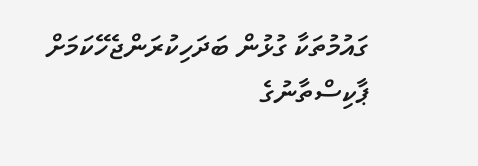ގައުމުތަކާ ގުޅުން ބަދަހިކުރަންޖެހޭކަމަށް ޕާކިސްތާނުގެ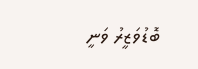ބޮޑުވަޒީރު ވަނީ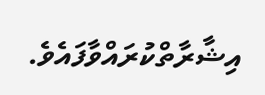އިޝާރާތްކުރައްވާފައެވެ.